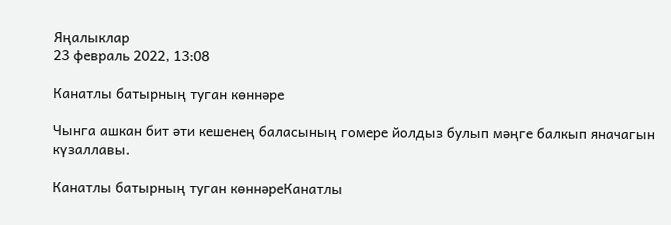Яңалыклар
23 февраль 2022, 13:08

Канатлы батырның туган көннәре

Чынга ашкан бит әти кешенең баласының гомере йолдыз булып мәңге балкып яначагын күзаллавы.

Канатлы батырның туган көннәреКанатлы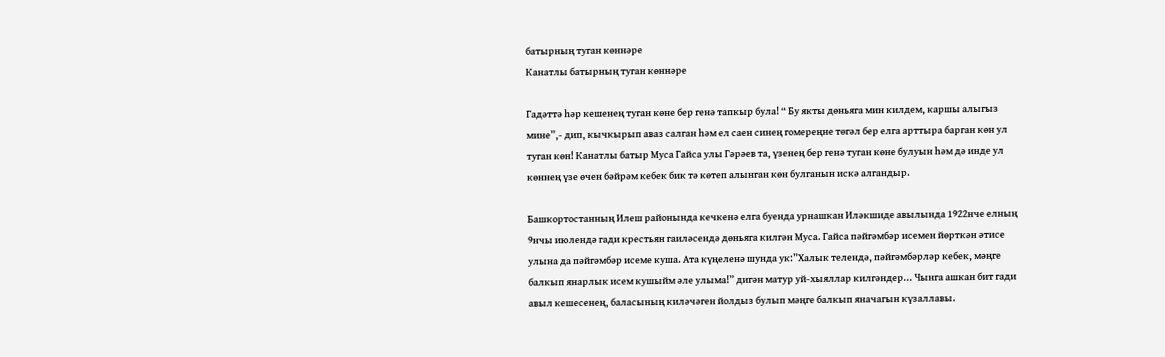батырның туган көннәре
Канатлы батырның туган көннәре

Гадәттә һәр кешенең туган көне бер генә тапкыр була! “ Бу якты дөньяга мин килдем, каршы алыгыз мине”,- дип, кычкырып аваз салган һәм ел саен синең гомереңне төгәл бер елга арттыра барган көн ул туган көн! Канатлы батыр Муса Гайса улы Гәрәев та, үзенең бер генә туган көне булуын һәм дә инде ул көннең үзе өчен бәйрәм кебек бик тә көтеп алынган көн булганын искә алгандыр.

Башкортостанның Илеш районында кечкенә елга буенда урнашкан Иләкшиде авылында 1922нче елның 9нчы июлендә гади крестьян гаиләсендә дөньяга килгән Муса. Гайса пәйгәмбәр исемен йөрткән әтисе улына да пәйгәмбәр исеме куша. Ата күңеленә шунда ук:”Халык телендә, пәйгәмбәрләр кебек, мәңге балкып янарлык исем кушыйм әле улыма!” дигән матур уй-хыяллар килгәндер... Чынга ашкан бит гади авыл кешесенең, баласының киләчәген йолдыз булып мәңге балкып яначагын күзаллавы.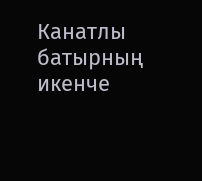Канатлы батырның икенче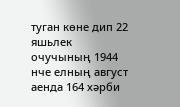туган көне дип 22 яшьлек очучының 1944 нче елның август аенда 164 хәрби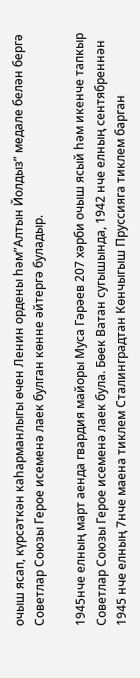очыш ясап, күрсәткән каһарманлыгы өчен Ленин ордены һәм”Алтын Йолдыз” медале белән бергә Советлар Союзы Герое исеменә лаек булган көнне әйтергә буладыр.

1945нче елның март аенда гвардия майоры Муса Гәрәев 207 хәрби очыш ясый һәм икенче тапкыр Советлар Союзы Герое исеменә лаек була. Бөек Ватан сугышында, 1942 нче елның сентябреннән 1945 нче елның 7нче маена тиклем Сталинградтан Көнчыгыш Пруссияга тиклем барган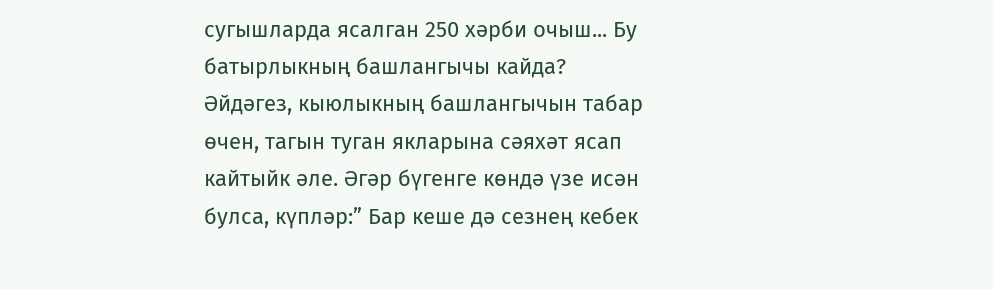сугышларда ясалган 250 хәрби очыш... Бу батырлыкның башлангычы кайда? Әйдәгез, кыюлыкның башлангычын табар өчен, тагын туган якларына сәяхәт ясап кайтыйк әле. Әгәр бүгенге көндә үзе исән булса, күпләр:” Бар кеше дә сезнең кебек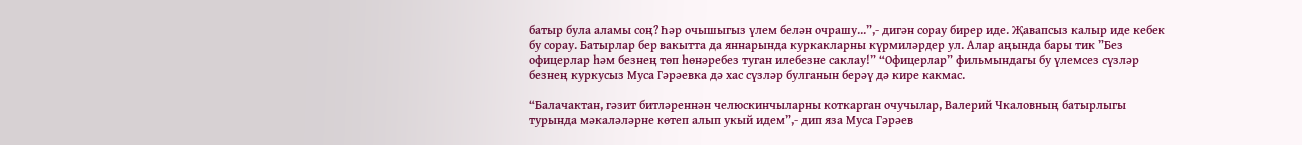батыр була аламы соң? Һәр очышыгыз үлем белән очрашу...”,- дигән сорау бирер иде. Җавапсыз калыр иде кебек бу сорау. Батырлар бер вакытта да яннарында куркакларны күрмиләрдер ул. Алар аңында бары тик ”Без офицерлар һәм безнең төп һөнәребез туган илебезне саклау!” “Офицерлар” фильмындагы бу үлемсез сүзләр безнең куркусыз Муса Гәрәевка дә хас сүзләр булганын берәү дә кире какмас.

“Балачактан, гәзит битләреннән челюскинчыларны коткарган очучылар, Валерий Чкаловның батырлыгы турында мәкаләләрне көтеп алып укый идем”,- дип яза Муса Гәрәев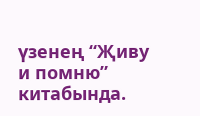үзенең “Җиву и помню” китабында.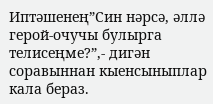Иптәшенең”Син нәрсә, әллә герой-очучы булырга телисеңме?”,- дигән соравыннан кыенсыныплар кала бераз.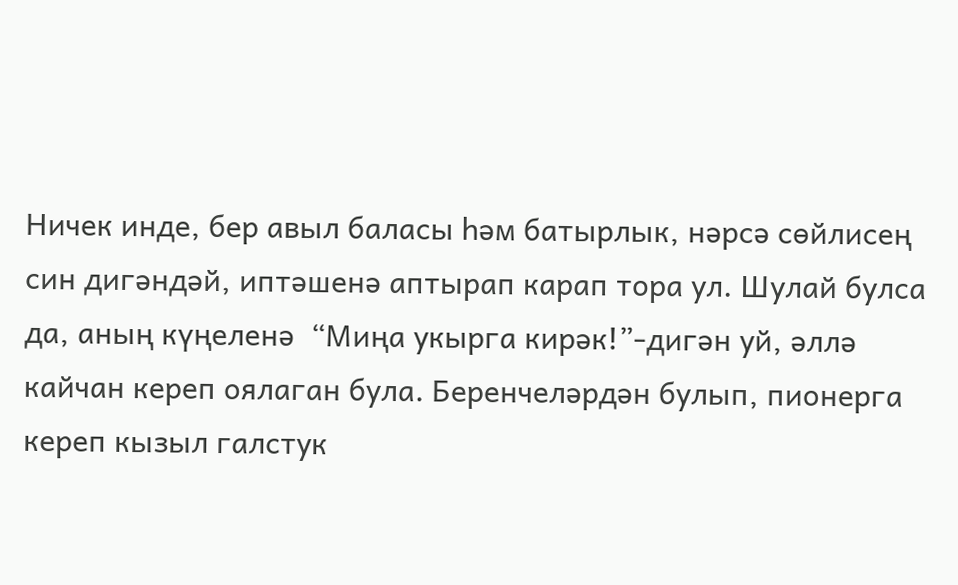Ничек инде, бер авыл баласы һәм батырлык, нәрсә сөйлисең син дигәндәй, иптәшенә аптырап карап тора ул. Шулай булса да, аның күңеленә  “Миңа укырга кирәк!”-дигән уй, әллә кайчан кереп оялаган була. Беренчеләрдән булып, пионерга кереп кызыл галстук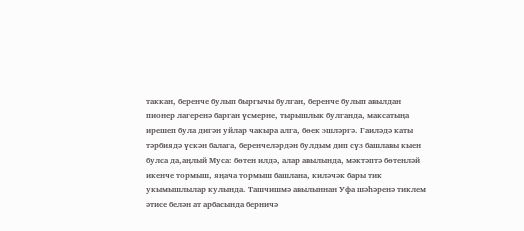таккан, беренче булып быргычы булган, беренче булып авылдан пионер лагеренә барган үсмерне, тырышлык булганда, максатыңа ирешеп була дигән уйлар чакыра алга, бөек эшләргә. Гаиләдә каты тәрбиядә үскән балага, беренчеләрдән булдым дип сүз башлавы кыен булса да,аңлый Муса: бөтен илдә, алар авылында, мәктәптә бөтенләй икенче тормыш, яңача тормыш башлана, киләчәк бары тик укымышлылар кулында. Ташчишмә авылыннан Уфа шәһәренә тиклем әтисе белән ат арбасында берничә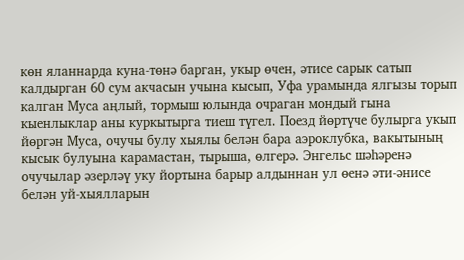көн яланнарда куна-төнә барган, укыр өчен, әтисе сарык сатып калдырган 60 сум акчасын учына кысып, Уфа урамында ялгызы торып калган Муса аңлый, тормыш юлында очраган мондый гына кыенлыклар аны куркытырга тиеш түгел. Поезд йөртүче булырга укып йөргән Муса, очучы булу хыялы белән бара аэроклубка, вакытының кысык булуына карамастан, тырыша, өлгерә. Энгельс шәһәренә очучылар әзерләү уку йортына барыр алдыннан ул өенә әти-әнисе белән уй-хыялларын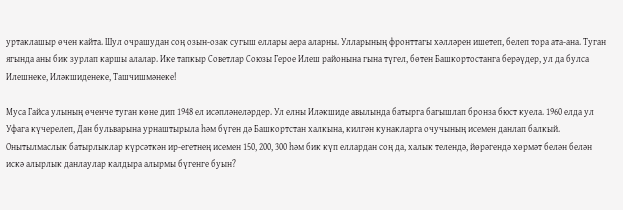уртаклашыр өчен кайта. Шул очрашудан соң озын-озак сугыш еллары аера аларны. Улларының фронттагы хәлләрен ишетеп, белеп тора ата-ана. Туган ягында аны бик зурлап каршы алалар. Ике тапкыр Советлар Союзы Герое Илеш районына гына түгел, бөтен Башкортостанга берәүдер, ул да булса Илешнеке, Иләкшиденеке, Ташчишмәнеке!

Муса Гайса улының өченче туган көне дип 1948 ел исәпләнеләрдер. Ул елны Иләкшиде авылында батырга багышлап бронза бюст куела. 1960 елда ул Уфага күчерелеп, Дан бульварына урнаштырыла һәм бүген дә Башкортстан халкына, килгән кунакларга очучының исемен данлап балкый. Онытылмаслык батырлыклар күрсәткән ир-егетнең исемен 150, 200, 300 һәм бик күп еллардан соң да, халык телендә, йөрәгендә хөрмәт белән белән искә алырлык данлаулар калдыра алырмы бүгенге буын?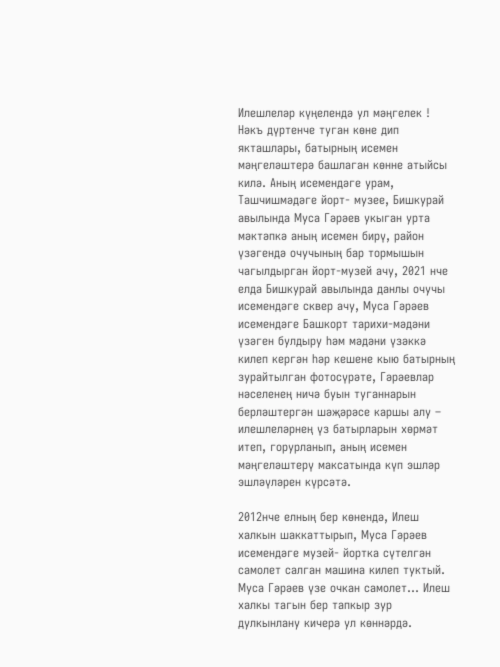Илешлеләр күңелендә ул мәңгелек ! Нәкъ дүртенче туган көне дип якташлары, батырның исемен мәңгеләштерә башлаган көнне атыйсы килә. Аның исемендәге урам, Ташчишмәдәге йорт- музее, Бишкурай авылында Муса Гәрәев укыган урта мәктәпкә аның исемен бирү, район үзәгендә очучының бар тормышын чагылдырган йорт-музей ачу, 2021 нче елда Бишкурай авылында данлы очучы исемендәге сквер ачу, Муса Гәрәев исемендәге Башкорт тарихи-мәдәни үзәген булдыру һәм мәдәни үзәккә килеп кергән һәр кешене кыю батырның зурайтылган фотосүрәте, Гәрәевлар нәселенең ничә буын туганнарын берләштергән шәҗәрәсе каршы алу – илешлеләрнең үз батырларын хөрмәт итеп, горурланып, аның исемен мәңгеләштерү максатында күп эшләр эшләүләрен күрсәтә.

2012нче елның бер көнендә, Илеш халкын шаккаттырып, Муса Гәрәев исемендәге музей- йортка сүтелгән самолет салган машина килеп туктый. Муса Гәрәев үзе очкан самолет... Илеш халкы тагын бер тапкыр зур дулкынлану кичерә ул көннәрдә.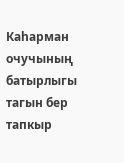Каһарман очучының батырлыгы тагын бер тапкыр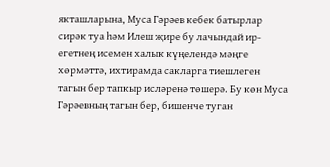якташларына, Муса Гәрәев кебек батырлар сирәк туа һәм Илеш җире бу лачындай ир-егетнең исемен халык күңелендә мәңге хөрмәттә, ихтирамда сакларга тиешлеген тагын бер тапкыр исләренә төшерә. Бу көн Муса Гәрәевның тагын бер, бишенче туган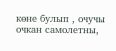көне булып , очучы очкан самолетны,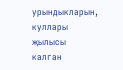урындыкларын, куллары җылысы калган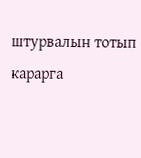штурвалын тотып карарга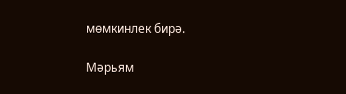мөмкинлек бирә.

Мәрьям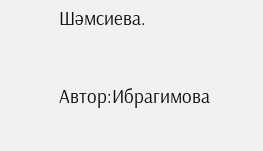Шәмсиева.

Автор:Ибрагимова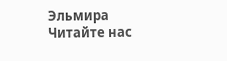Эльмира
Читайте нас